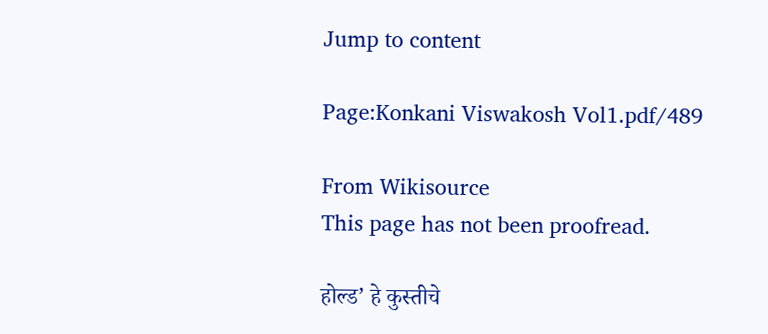Jump to content

Page:Konkani Viswakosh Vol1.pdf/489

From Wikisource
This page has not been proofread.

होल्ड’ हे कुस्तीचे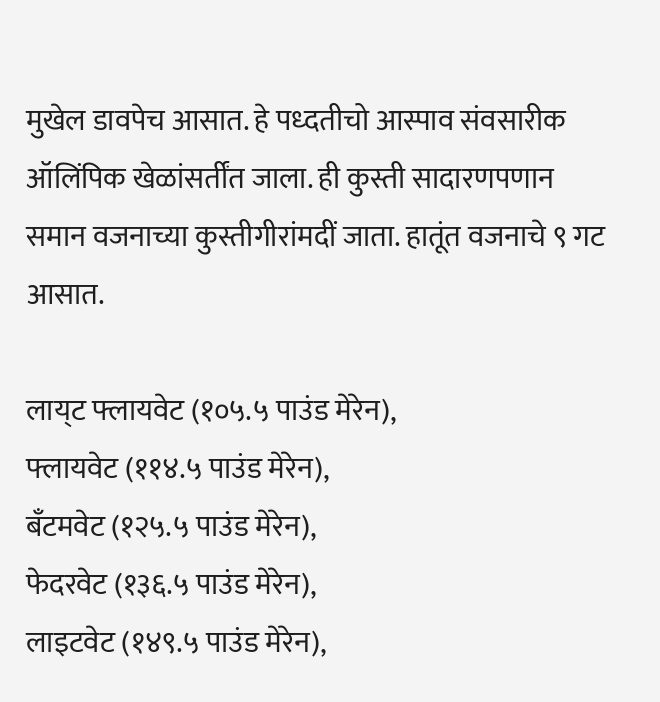मुखेल डावपेच आसात. हे पध्दतीचो आस्पाव संवसारीक ऑलिंपिक खेळांसर्तींत जाला. ही कुस्ती सादारणपणान समान वजनाच्या कुस्तीगीरांमदीं जाता. हातूंत वजनाचे ९ गट आसात.

लाय्‌ट फ्लायवेट (१०५.५ पाउंड मेरेन),
फ्लायवेट (११४.५ पाउंड मेरेन),
बँटमवेट (१२५.५ पाउंड मेरेन),
फेदरवेट (१३६.५ पाउंड मेरेन),
लाइटवेट (१४९.५ पाउंड मेरेन),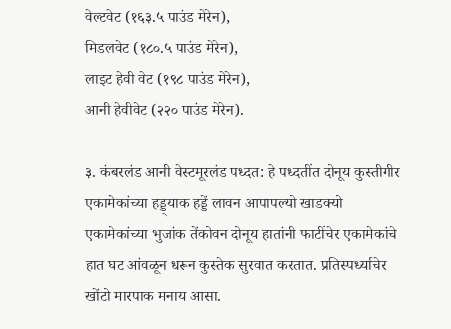वेल्टवेट (१६३.५ पाउंड मेरेन),
मिडलवेट (१८०.५ पाउंड मेरेन),
लाइट हेवी वेट (१९८ पाउंड मेरेन),
आनी हेवीवेट (२२० पाउंड मेरेन).

३. कंबरलंड आनी वेस्टमूरलंड पध्दत: हे पध्दतींत दोनूय कुस्तीगीर एकामेकांच्या हड्ड्याक हड्डें लावन आपापल्यो खाडक्यो एकामेकांच्या भुजांक तेंकोवन दोनूय हातांनी फाटींचेर एकामेकांचे हात घट आंवळून धरून कुस्तेक सुरवात करतात. प्रतिस्पर्ध्याचेर खोंटो मारपाक मनाय आसा.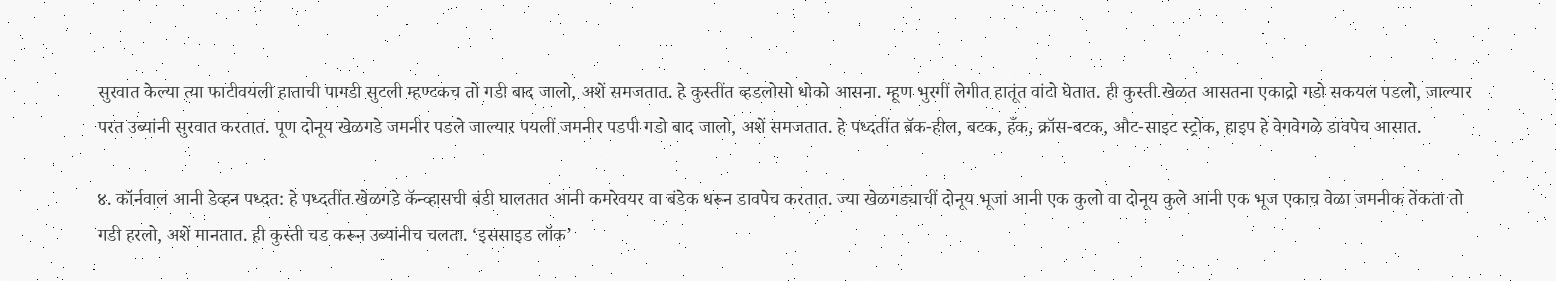सुरवात केल्या त्या फाटीवयली हाताची पागडी सुटली म्हण्टकच तो गडी बाद जालो, अशें समजतात. हे कुस्तींत व्हडलोसो धोको आसना. म्हूण भुरगीं लेगीत हातूंत वांटो घेतात. ही कुस्ती खेळत आसतना एकाद्रो गडो सकयल पडलो, जाल्यार परत उब्यांनी सुरवात करतात. पूण दोनूय खेळगडे जमनीर पडले जाल्यार पयलीं जमनीर पडपी गडो बाद जालो, अशें समजतात. हे पध्दतींत बॅक-हील, बटक, हँक, क्रॉस-बटक, औट-साइट स्ट्रोक, हाइप हे वेगवेगळे डावपेच आसात.

४. कॉर्नवाल आनी डेव्हन पध्दत: हे पध्दतींत खेळगडे कॅन्व्हासची बंडी घालतात आनी कमरेवयर वा बंडेक धरून डावपेच करतात. ज्या खेळगड्याचीं दोनूय भूजां आनी एक कुलो वा दोनूय कुले आनी एक भूज एकाच वेळा जमनीक तेंकता तो गडी हरलो, अशें मानतात. ही कुस्ती चड करून उब्यांनीच चलता. ‘इससाइड लॉक’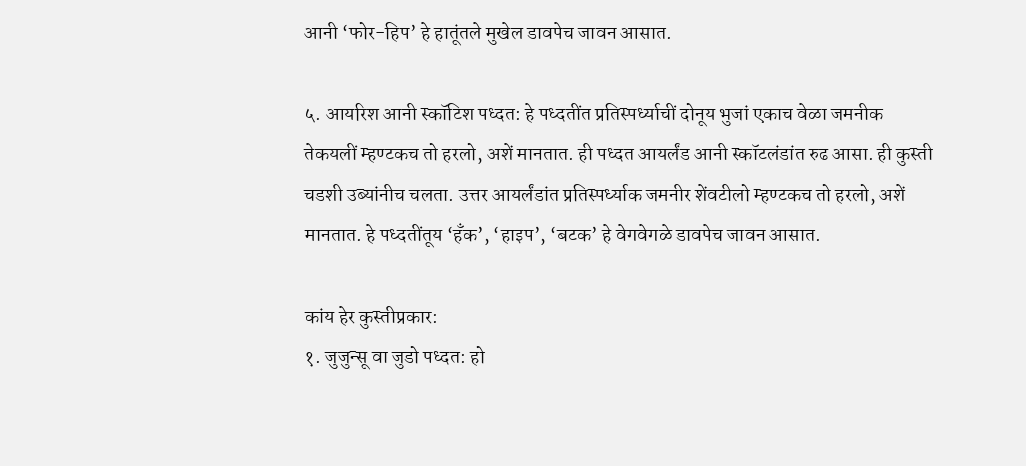आनी ‘फोर-हिप’ हे हातूंतले मुखेल डावपेच जावन आसात.

५. आयरिश आनी स्कॉटिश पध्दत: हे पध्दतींत प्रतिस्पर्ध्याचीं दोनूय भुजां एकाच वेळा जमनीक तेकयलीं म्हण्टकच तो हरलो, अशें मानतात. ही पध्दत आयर्लंड आनी स्कॉटलंडांत रुढ आसा. ही कुस्ती चडशी उब्यांनीच चलता. उत्तर आयर्लंडांत प्रतिस्पर्ध्याक जमनीर शेंवटीलो म्हण्टकच तो हरलो, अशें मानतात. हे पध्दतींतूय ‘हँक’, ‘हाइप’, ‘बटक’ हे वेगवेगळे डावपेच जावन आसात.

कांय हेर कुस्तीप्रकार:
१. जुजुन्सू वा जुडो पध्दत: हो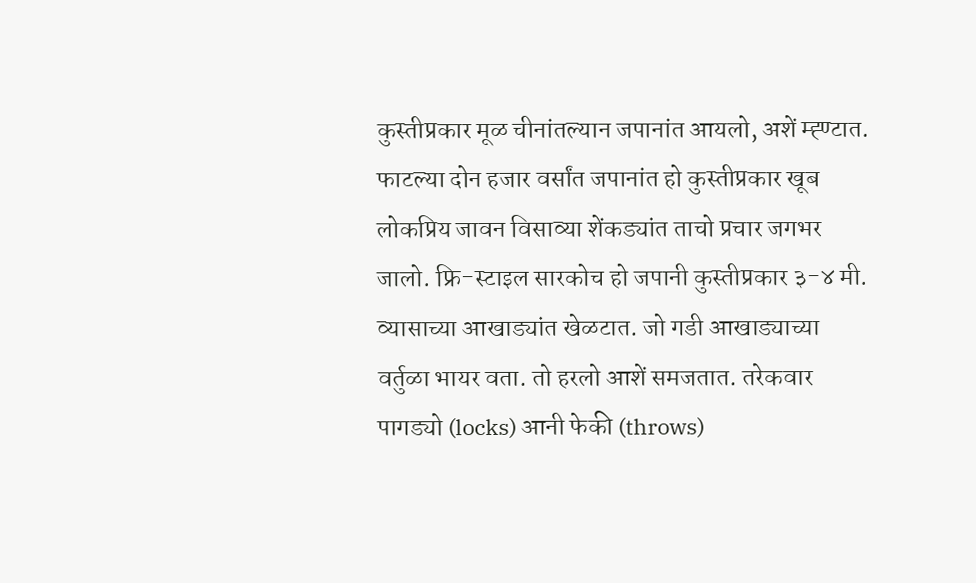कुस्तीप्रकार मूळ चीनांतल्यान जपानांत आयलो, अशें म्ह्ण्टात. फाटल्या दोन हजार वर्सांत जपानांत हो कुस्तीप्रकार खूब लोकप्रिय जावन विसाव्या शेंकड्यांत ताचो प्रचार जगभर जालो. फ्रि-स्टाइल सारकोच हो जपानी कुस्तीप्रकार ३-४ मी. व्यासाच्या आखाड्यांत खेळटात. जो गडी आखाड्याच्या वर्तुळा भायर वता. तो हरलो आशें समजतात. तरेकवार पागड्यो (locks) आनी फेकी (throws)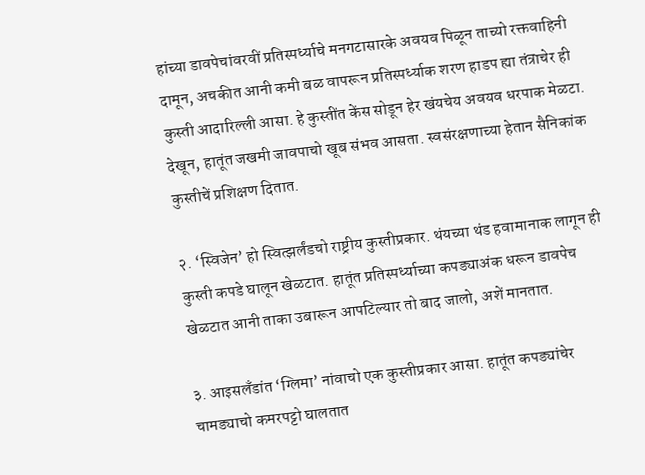हांच्या डावपेचांवरवीं प्रतिस्पर्ध्याचे मनगटासारके अवयव पिळून ताच्यो रक्तवाहिनी दामून, अचकीत आनी कमी बळ वापरून प्रतिस्पर्ध्याक शरण हाडप ह्या तंत्राचेर ही कुस्ती आदारिल्ली आसा. हे कुस्तींत केंस सोडून हेर खंयचेय अवयव धरपाक मेळटा. देखून, हातूंत जखमी जावपाचो खूब संभव आसता. स्वसंरक्षणाच्या हेतान सैनिकांक कुस्तीचें प्रशिक्षण दितात.

२. ‘स्विजेन’ हो स्वित्झर्लंडचो राष्ट्रीय कुस्तीप्रकार. थंयच्या थंड हवामानाक लागून ही कुस्ती कपडे घालून खेळटात. हातूंत प्रतिस्पर्ध्याच्या कपड्याअंक धरून डावपेच खेळटात आनी ताका उबारून आपटिल्यार तो बाद जालो, अशें मानतात.

३. आइसलँडांत ‘ग्लिमा’ नांवाचो एक कुस्तीप्रकार आसा. हातूंत कपड्यांचेर चामड्याचो कमरपट्टो घालतात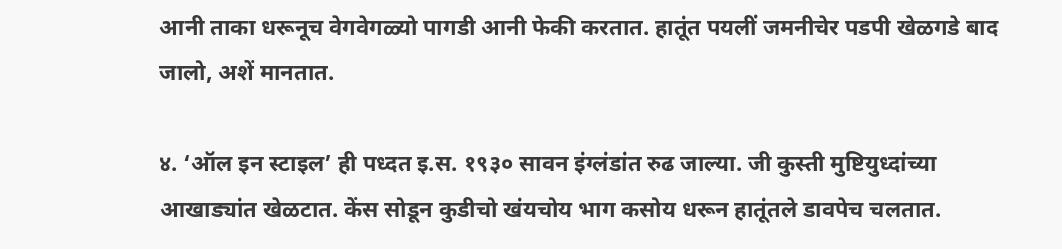आनी ताका धरूनूच वेगवेगळ्यो पागडी आनी फेकी करतात. हातूंत पयलीं जमनीचेर पडपी खेळगडे बाद जालो, अशें मानतात.

४. ‘ऑल इन स्टाइल’ ही पध्दत इ.स. १९३० सावन इंग्लंडांत रुढ जाल्या. जी कुस्ती मुष्टियुध्दांच्या आखाड्यांत खेळटात. केंस सोडून कुडीचो खंयचोय भाग कसोय धरून हातूंतले डावपेच चलतात.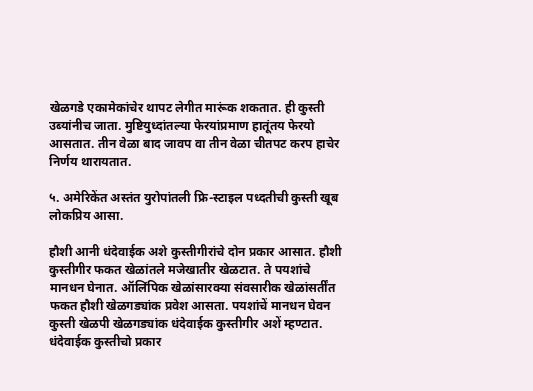खेळगडे एकामेकांचेर थापट लेगीत मारूंक शकतात. ही कुस्ती उब्यांनीच जाता. मुष्टियुध्दांतल्या फेरयांप्रमाण हातूंतय फेरयो आसतात. तीन वेळा बाद जावप वा तीन वेळा चीतपट करप हाचेर निर्णय थारायतात.

५. अमेरिकेंत अस्तंत युरोपांतली फ्रि-स्टाइल पध्दतीची कुस्ती खूब लोकप्रिय आसा.

हौशी आनी धंदेवाईक अशे कुस्तीगीरांचे दोन प्रकार आसात. हौशी कुस्तीगीर फकत खेळांतले मजेखातीर खेळटात. ते पयशांचे मानधन घेनात. ऑलिंपिक खेळांसारक्या संवसारीक खेळांसर्तींत फकत हौशी खेळगड्यांक प्रवेश आसता. पयशांचें मानधन घेवन कुस्ती खेळपी खेळगड्यांक धंदेवाईक कुस्तीगीर अशें म्हण्टात. धंदेवाईक कुस्तीचो प्रकार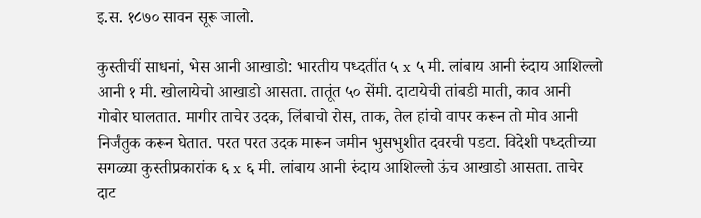इ.स. १८७० सावन सूरू जालो.

कुस्तीचीं साधनां, भेस आनी आखाडो: भारतीय पध्दतींत ५ x ५ मी. लांबाय आनी रुंदाय आशिल्लो आनी १ मी. खोलायेचो आखाडो आसता. तातूंत ५० सेंमी. दाटायेची तांबडी माती, काव आनी गोबोर घालतात. मागीर ताचेर उदक, लिंबाचो रोस, ताक, तेल हांचो वापर करून तो मोव आनी निर्जंतुक करून घेतात. परत परत उदक मारून जमीन भुसभुशीत दवरची पडटा. विदेशी पध्दतीच्या सगळ्या कुस्तीप्रकारांक ६ x ६ मी. लांबाय आनी रुंदाय आशिल्लो ऊंच आखाडो आसता. ताचेर दाट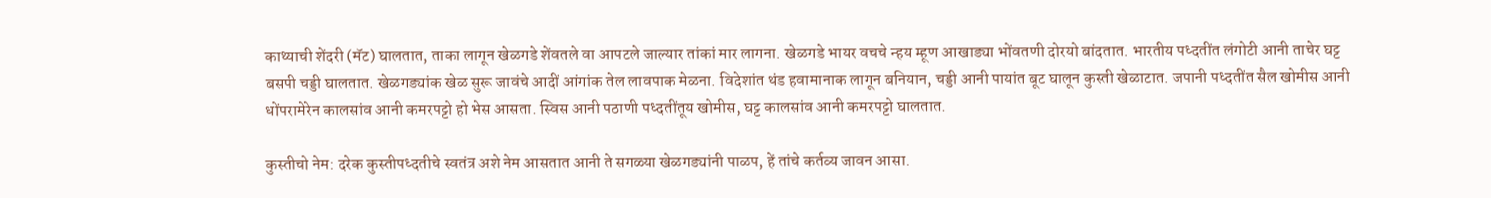काथ्याची शेंदरी (मॅट) घालतात, ताका लागून खेळगडे शेंवतले वा आपटले जाल्यार तांकां मार लागना. खेळगडे भायर वचचे न्हय म्हूण आखाड्या भोंवतणी दोरयो बांदतात. भारतीय पध्दतींत लंगोटी आनी ताचेर घट्ट बसपी चड्डी घालतात. खेळगड्यांक खेळ सुरू जावंचे आदीं आंगांक तेल लावपाक मेळना. विदेशांत थंड हवामानाक लागून बनियान, चड्डी आनी पायांत बूट घालून कुस्ती खेळाटात. जपानी पध्दतींत सैल खोमीस आनी धोंपरामेरेन कालसांव आनी कमरपट्टो हो भेस आसता. स्विस आनी पठाणी पध्दतींतूय खोमीस, घट्ट कालसांव आनी कमरपट्टो घालतात.

कुस्तीचो नेम: दरेक कुस्तीपध्दतीचे स्वतंत्र अशे नेम आसतात आनी ते सगळ्या खेळगड्यांनी पाळप, हें तांचे कर्तव्य जावन आसा.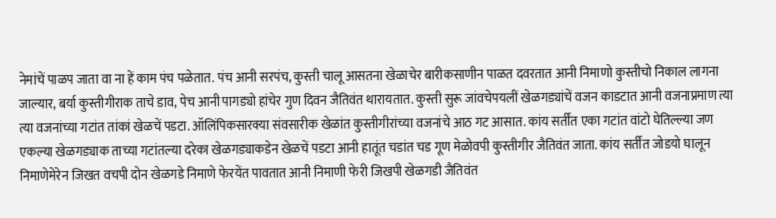नेमांचें पाळप जाता वा ना हें काम पंच पळेतात. पंच आनी सरपंच, कुस्ती चालू आसतना खेळाचेर बारीकसाणीन पाळत दवरतात आनी निमाणो कुस्तीचो निकाल लागना जाल्यार, बर्या कुस्तीगीराक ताचे डाव, पेच आनी पागड्यो हांचेर गुण दिवन जैतिवंत थारायतात. कुस्ती सुरू जांवचेपयलीं खेळगड्यांचें वजन काडटात आनी वजनाप्रमाण त्या त्या वजनांच्या गटांत तांकां खेळचें पडटा. ऑलिंपिकसारक्या संवसारीक खेळांत कुस्तीगीरांच्या वजनांचे आठ गट आसात. कांय सर्तींत एका गटांत वांटो घेतिल्ल्या जण एकल्या खेळगड्याक ताच्या गटांतल्या दरेका खेळगड्याकडेन खेळचें पडटा आनी हातूंत चडांत चड गूण मेळोवपी कुस्तीगीर जैतिवंत जाता. कांय सर्तींत जोडयो घालून निमाणेमेरेन जिखत वचपी दोन खेळगडे निमाणे फेरयेंत पावतात आनी निमाणी फेरी जिखपी खेळगडी जैतिवंत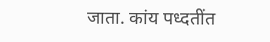जाता. कांय पध्दतींत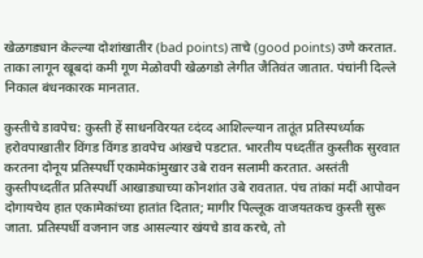खेळगड्यान केल्ल्या दोशांखातीर (bad points) ताचे (good points) उणे करतात. ताका लागून खूबदां कमी गूण मेळोवपी खेळगडो लेगीत जैतिवंत जातात. पंचांनी दिल्ले निकाल बंधनकारक मानतात.

कुस्तीचे डावपेच: कुस्ती हें साधनविरयत व्दंव्द आशिल्ल्यान तातूंत प्रतिस्पर्ध्याक हरोवपाखातीर विंगड विंगड डावपेच आंखचे पडटात. भारतीय पध्दतींत कुस्तीक सुरवात करतना दोनूय प्रतिस्पर्धी एकामेकांमुखार उबे रावन सलामी करतात. अस्तंती कुस्तीपध्दतींत प्रतिस्पर्धी आखाड्याच्या कोनशांत उबे रावतात. पंच तांकां मदीं आपोवन दोगायचेय हात एकामेकांच्या हातांत दितात; मागीर पिल्लूक वाजयतकच कुस्ती सुरू जाता. प्रतिस्पर्धी वजनान जड आसल्यार खंयचे डाव करचे, तो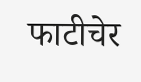फाटीचेर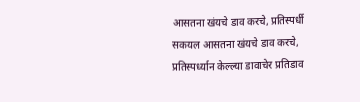आसतना खंयचे डाव करचे, प्रतिस्पर्धी सकयल आसतना खंयचे डाव करचे, प्रतिस्पर्ध्यान केल्ल्या डावाचेर प्रतिडाव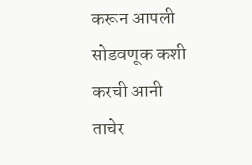करून आपली सोडवणूक कशी करची आनी ताचेर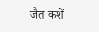जैत कशें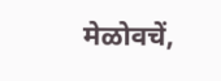मेळोवचें,